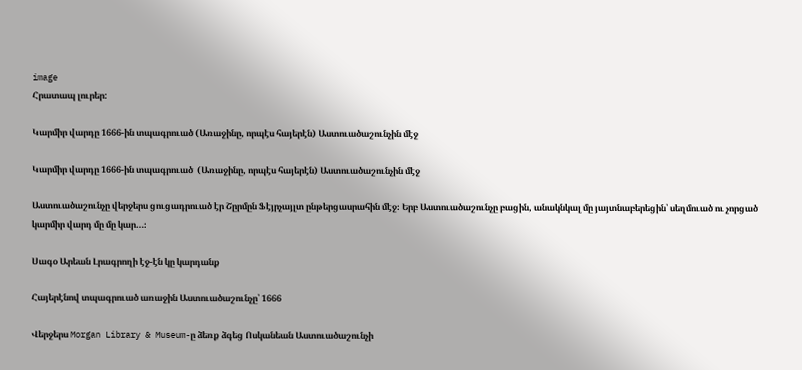image
Հրատապ լուրեր:

Կարմիր վարդը 1666-ին տպագրուած (Առաջինը, որպէս հայերէն) Աստուածաշունչին մէջ

Կարմիր վարդը 1666-ին տպագրուած  (Առաջինը, որպէս հայերէն) Աստուածաշունչին մէջ

Աստուածաշունչը վերջերս ցուցադրուած էր Շըրմըն Ֆէյրչայլտ ընթերցասրահին մէջ։ Երբ Աստուածաշունչը բացին, անակնկալ մը յայտնաբերեցին՝ սեղմուած ու չորցած կարմիր վարդ մը մը կար…։

Սագօ Արեան Լրագրողի էջ-էն կը կարդանք

Հայերէնով տպագրուած առաջին Աստուածաշունչը՝ 1666

Վերջերս Morgan Library & Museum-ը ձեռք ձգեց Ոսկանեան Աստուածաշունչի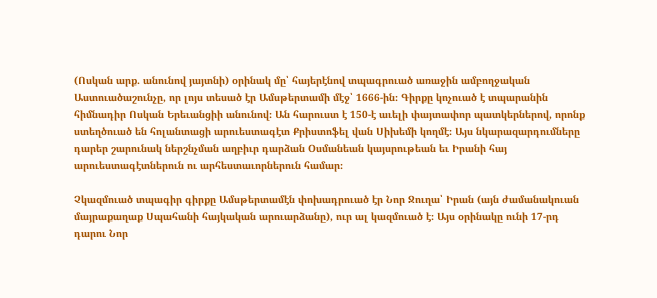(Ոսկան արք. անունով յայտնի) օրինակ մը՝ հայերէնով տպագրուած առաջին ամբողջական Աստուածաշունչը, որ լոյս տեսած էր Ամսթերտամի մէջ՝ 1666-ին։ Գիրքը կոչուած է տպարանին հիմնադիր Ոսկան Երեւանցիի անունով։ Ան հարուստ է 150-է աւելի փայտափոր պատկերներով, որոնք ստեղծուած են հոլանտացի արուեստագէտ Քրիստոֆել վան Սիխեմի կողմէ։ Այս նկարազարդումները դարեր շարունակ ներշնչման աղբիւր դարձան Օսմանեան կայսրութեան եւ Իրանի հայ արուեստագէտներուն ու արհեստաւորներուն համար։

Չկազմուած տպագիր գիրքը Ամսթերտամէն փոխադրուած էր Նոր Ջուղա՝ Իրան (այն ժամանակուան մայրաքաղաք Սպահանի հայկական արուարձանը), ուր ալ կազմուած է։ Այս օրինակը ունի 17-րդ դարու Նոր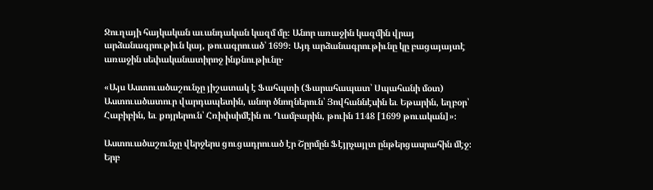Ջուղայի հայկական աւանդական կազմ մը։ Անոր առաջին կազմին վրայ արձանագրութիւն կայ, թուագրուած՝ 1699։ Այդ արձանագրութիւնը կը բացայայտէ առաջին սեփականատիրոջ ինքնութիւնը․

«Այս Աստուածաշունչը յիշատակ է Ֆահպտի (Ֆարահապատ՝ Սպահանի մօտ) Աստուածատուր վարդապետին, անոր ծնողներուն՝ Յովհաննէսին եւ Եթարին, եղբօր՝ Հաբիբին, եւ քոյրերուն՝ Հռիփսիմէին ու Ղամբարին, թուին 1148 [1699 թուական]»։

Աստուածաշունչը վերջերս ցուցադրուած էր Շըրմըն Ֆէյրչայլտ ընթերցասրահին մէջ։ Երբ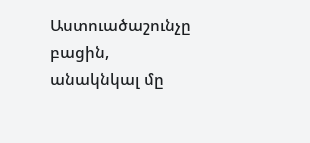Աստուածաշունչը բացին, անակնկալ մը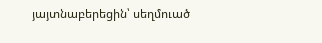յայտնաբերեցին՝ սեղմուած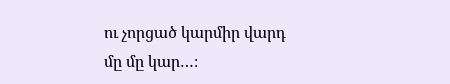ու չորցած կարմիր վարդ մը մը կար…։